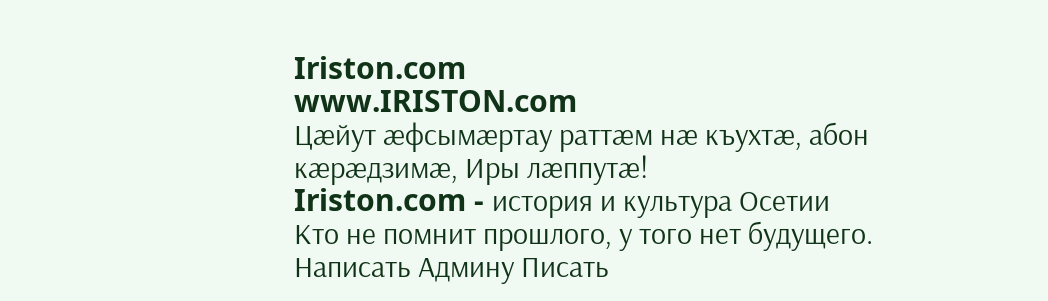Iriston.com
www.IRISTON.com
Цæйут æфсымæртау раттæм нæ къухтæ, абон кæрæдзимæ, Иры лæппутæ!
Iriston.com - история и культура Осетии
Кто не помнит прошлого, у того нет будущего.
Написать Админу Писать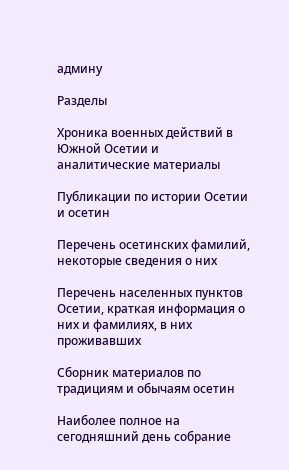админу

Разделы

Хроника военных действий в Южной Осетии и аналитические материалы

Публикации по истории Осетии и осетин

Перечень осетинских фамилий, некоторые сведения о них

Перечень населенных пунктов Осетии, краткая информация о них и фамилиях, в них проживавших

Сборник материалов по традициям и обычаям осетин

Наиболее полное на сегодняшний день собрание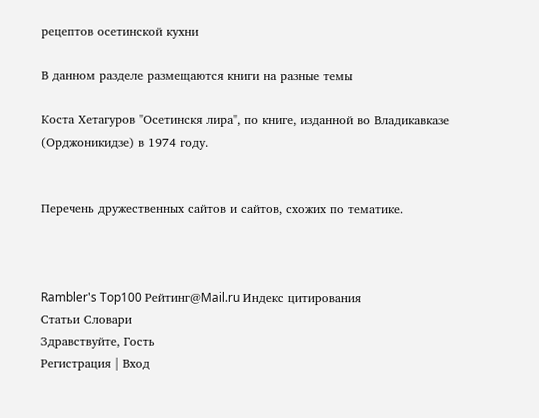рецептов осетинской кухни

В данном разделе размещаются книги на разные темы

Коста Хетагуров "Осетинскя лира", по книге, изданной во Владикавказе (Орджоникидзе) в 1974 году.


Перечень дружественных сайтов и сайтов, схожих по тематике.



Rambler's Top100 Рейтинг@Mail.ru Индекс цитирования
Статьи Словари
Здравствуйте, Гость
Регистрация | Вход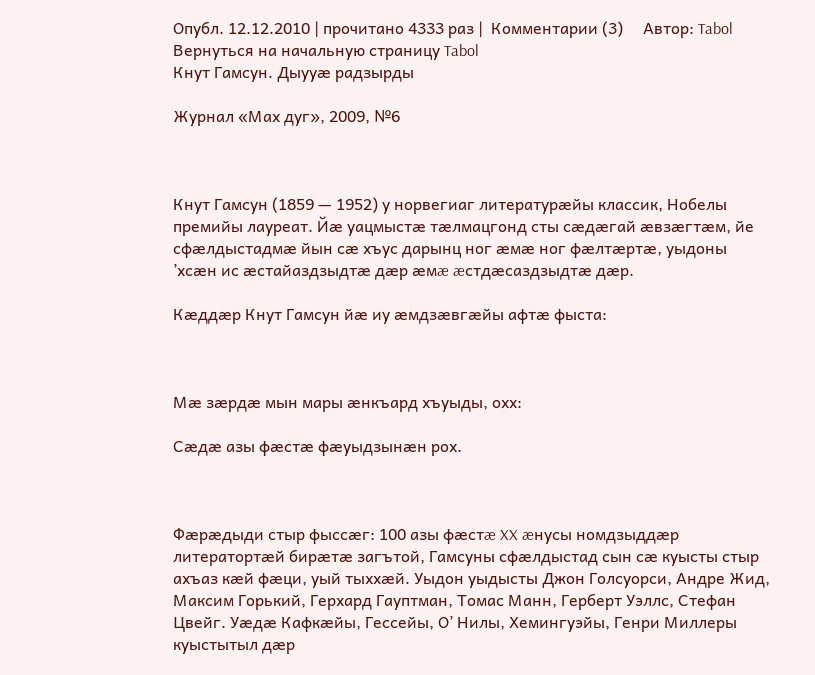Опубл. 12.12.2010 | прочитано 4333 раз |  Комментарии (3)     Автор: Tabol Вернуться на начальную страницу Tabol
Кнут Гамсун. Дыууæ радзырды

Журнал «Мах дуг», 2009, №6



Кнут Гамсун (1859 — 1952) у норвегиаг литературæйы классик, Нобелы премийы лауреат. Йæ уацмыстæ тæлмацгонд сты сæдæгай æвзæгтæм, йе сфæлдыстадмæ йын сæ хъус дарынц ног æмæ ног фæлтæртæ, уыдоны ’хсæн ис æстайаздзыдтæ дæр æмæ æстдæсаздзыдтæ дæр.

Кæддæр Кнут Гамсун йæ иу æмдзæвгæйы афтæ фыста:



Мæ зæрдæ мын мары æнкъард хъуыды, охх:

Сæдæ азы фæстæ фæуыдзынæн рох.



Фæрæдыди стыр фыссæг: 100 азы фæстæ XX æнусы номдзыддæр литератортæй бирæтæ загътой, Гамсуны сфæлдыстад сын сæ куысты стыр ахъаз кæй фæци, уый тыххæй. Уыдон уыдысты Джон Голсуорси, Андре Жид, Максим Горький, Герхард Гауптман, Томас Манн, Герберт Уэллс, Стефан Цвейг. Уæдæ Кафкæйы, Гессейы, О’ Нилы, Хемингуэйы, Генри Миллеры куыстытыл дæр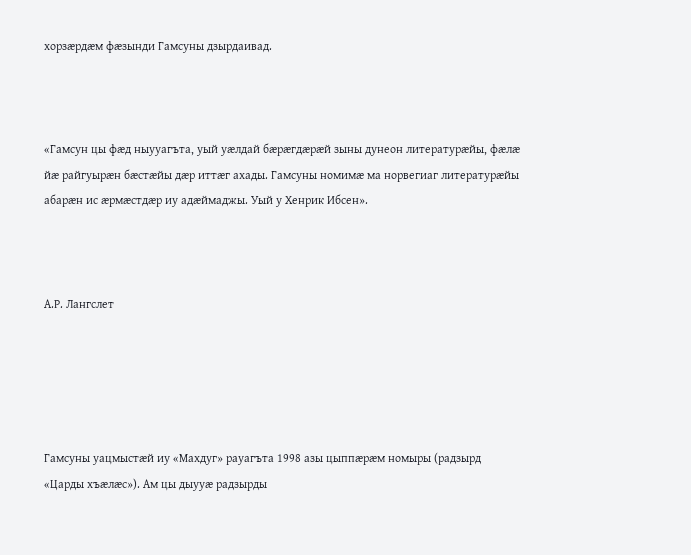хорзæрдæм фæзынди Гамсуны дзырдаивад.



«Гамсун цы фæд ныууагъта, уый уæлдай бæрæгдæрæй зыны дунеон литературæйы, фæлæ йæ райгуырæн бæстæйы дæр иттæг ахады. Гамсуны номимæ ма норвегиаг литературæйы абарæн ис æрмæстдæр иу адæймаджы. Уый у Хенрик Ибсен».



А.Р. Лангслет





Гамсуны уацмыстæй иу «Махдуг» рауагъта 1998 азы цыппæрæм номыры (радзырд «Царды хъæлæс»). Ам цы дыууæ радзырды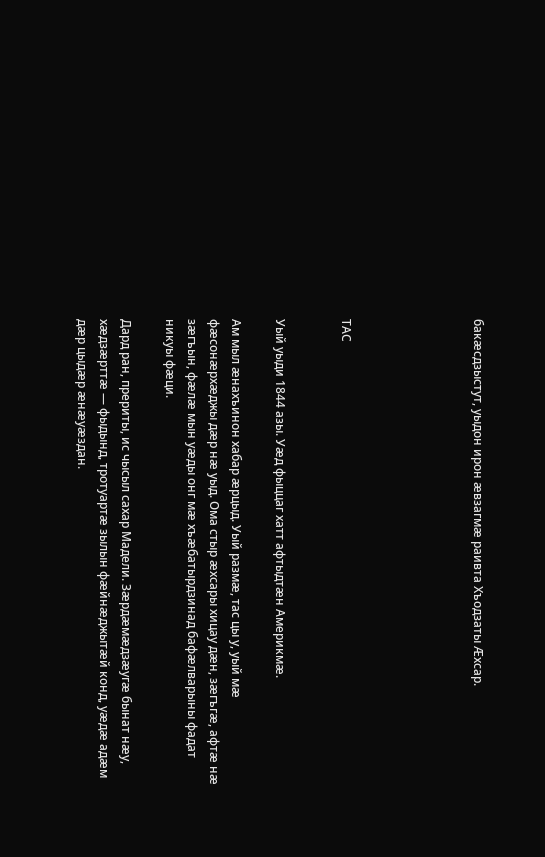бакæсдзыстут, уыдон ирон æвзагмæ раивта Хъодзаты Æхсар.





ТАС


Уый уыди 1844 азы. Уæд фыццаг хатт афтыдтæн Америкмæ.

Ам мыл æнахъинон хабар æрцыд. Уый размæ, тас цы у, уый мæ фæсонæрхæджы дæр нæ уыд. Ома стыр æхсары хицау дæн, зæгъгæ, афтæ нæ зæгъын, фæлæ мын уæды онг мæ хъæбатырдзинад бафæлварыны фадат никуы фæци.

Дард ран, прериты, ис чысыл сахар Мадели. Зæрдæмæдзæугæ бынат нæу, хæдзæрттæ — фыдынд, тротуартæ зылын фæйнæджытæй конд, уæдæ адæм дæр цыдæр æнæуæздан.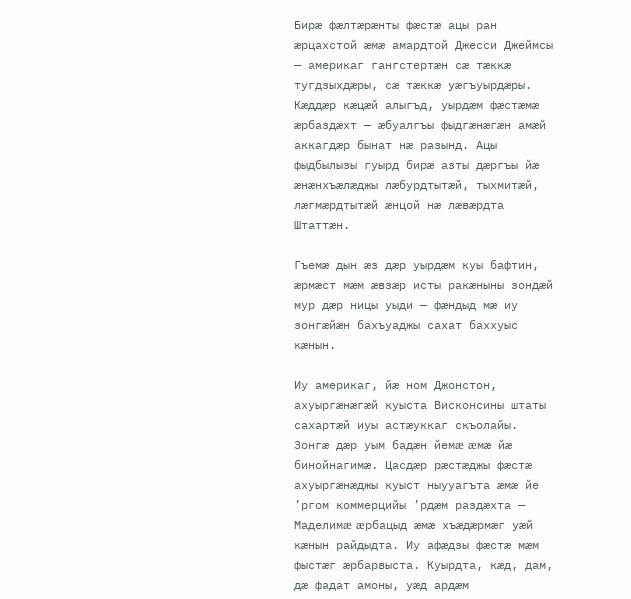Бирæ фæлтæрæнты фæстæ ацы ран æрцахстой æмæ амардтой Джесси Джеймсы — америкаг гангстертæн сæ тæккæ тугдзыхдæры, сæ тæккæ уæгъуырдæры. Кæддæр кæцæй алыгъд, уырдæм фæстæмæ æрбаздæхт — æбуалгъы фыдгæнæгæн амæй аккагдæр бынат нæ разынд. Ацы фыдбылызы гуырд бирæ азты дæргъы йæ æнæнхъæлæджы лæбурдтытæй, тыхмитæй, лæгмæрдтытæй æнцой нæ лæвæрдта Штаттæн.

Гъемæ дын æз дæр уырдæм куы бафтин, æрмæст мæм æвзæр исты ракæныны зондæй мур дæр ницы уыди — фæндыд мæ иу зонгæйæн бахъуаджы сахат баххуыс кæнын.

Иу америкаг, йæ ном Джонстон, ахуыргæнæгæй куыста Висконсины штаты сахартæй иуы астæуккаг скъолайы. Зонгæ дæр уым бадæн йемæ æмæ йæ бинойнагимæ. Цасдæр рæстæджы фæстæ ахуыргæнæджы куыст ныууагъта æмæ йе ’ргом коммерцийы ’рдæм раздæхта — Маделимæ æрбацыд æмæ хъæдæрмæг уæй кæнын райдыдта. Иу афæдзы фæстæ мæм фыстæг æрбарвыста. Куырдта, кæд, дам, дæ фадат амоны, уæд ардæм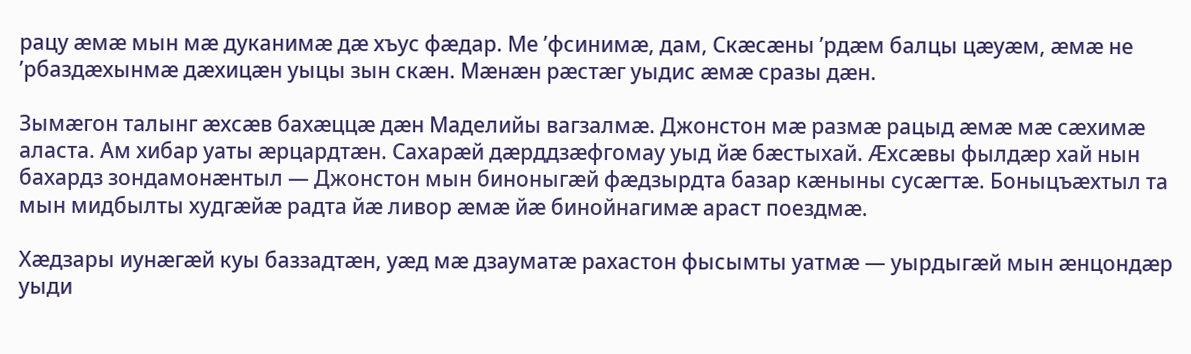рацу æмæ мын мæ дуканимæ дæ хъус фæдар. Ме ’фсинимæ, дам, Скæсæны ’рдæм балцы цæуæм, æмæ не ’рбаздæхынмæ дæхицæн уыцы зын скæн. Мæнæн рæстæг уыдис æмæ сразы дæн.

Зымæгон талынг æхсæв бахæццæ дæн Маделийы вагзалмæ. Джонстон мæ размæ рацыд æмæ мæ сæхимæ аласта. Ам хибар уаты æрцардтæн. Сахарæй дæрддзæфгомау уыд йæ бæстыхай. Æхсæвы фылдæр хай нын бахардз зондамонæнтыл — Джонстон мын биноныгæй фæдзырдта базар кæныны сусæгтæ. Боныцъæхтыл та мын мидбылты худгæйæ радта йæ ливор æмæ йæ бинойнагимæ араст поездмæ.

Хæдзары иунæгæй куы баззадтæн, уæд мæ дзауматæ рахастон фысымты уатмæ — уырдыгæй мын æнцондæр уыди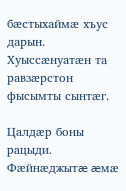бæстыхаймæ хъус дарын. Хуыссæнуатæн та равзæрстон фысымты сынтæг.

Цалдæр боны рацыди. Фæйнæджытæ æмæ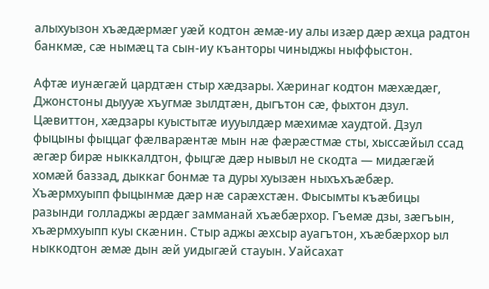алыхуызон хъæдæрмæг уæй кодтон æмæ-иу алы изæр дæр æхца радтон банкмæ, сæ нымæц та сын-иу къанторы чиныджы ныффыстон.

Афтæ иунæгæй цардтæн стыр хæдзары. Хæринаг кодтон мæхæдæг, Джонстоны дыууæ хъугмæ зылдтæн, дыгътон сæ, фыхтон дзул. Цæвиттон, хæдзары куыстытæ иууылдæр мæхимæ хаудтой. Дзул фыцыны фыццаг фæлварæнтæ мын нæ фæрæстмæ сты, хыссæйыл ссад æгæр бирæ ныккалдтон, фыцгæ дæр нывыл не скодта — мидæгæй хомæй баззад, дыккаг бонмæ та дуры хуызæн ныхъхъæбæр. Хъæрмхуыпп фыцынмæ дæр нæ сарæхстæн. Фысымты къæбицы разынди голладжы æрдæг замманай хъæбæрхор. Гъемæ дзы, зæгъын, хъæрмхуыпп куы скæнин. Стыр аджы æхсыр ауагътон, хъæбæрхор ыл ныккодтон æмæ дын æй уидыгæй стауын. Уайсахат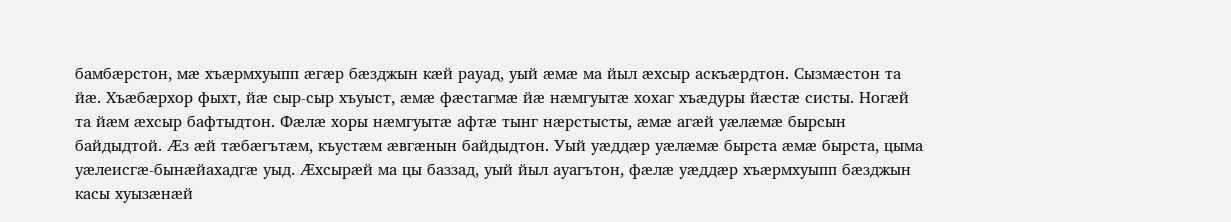бамбæрстон, мæ хъæрмхуыпп æгæр бæзджын кæй рауад, уый æмæ ма йыл æхсыр аскъæрдтон. Сызмæстон та йæ. Хъæбæрхор фыхт, йæ сыр-сыр хъуыст, æмæ фæстагмæ йæ нæмгуытæ хохаг хъæдуры йæстæ систы. Ногæй та йæм æхсыр бафтыдтон. Фæлæ хоры нæмгуытæ афтæ тынг нæрстысты, æмæ агæй уæлæмæ бырсын байдыдтой. Æз æй тæбæгътæм, къустæм æвгæнын байдыдтон. Уый уæддæр уæлæмæ бырста æмæ бырста, цыма уæлеисгæ-бынæйахадгæ уыд. Æхсырæй ма цы баззад, уый йыл ауагътон, фæлæ уæддæр хъæрмхуыпп бæзджын касы хуызæнæй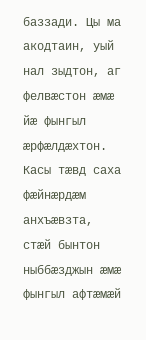баззади. Цы ма акодтаин, уый нал зыдтон, аг фелвæстон æмæ йæ фынгыл æрфæлдæхтон. Касы тæвд саха фæйнæрдæм анхъæвзта, стæй бынтон ныббæзджын æмæ фынгыл афтæмæй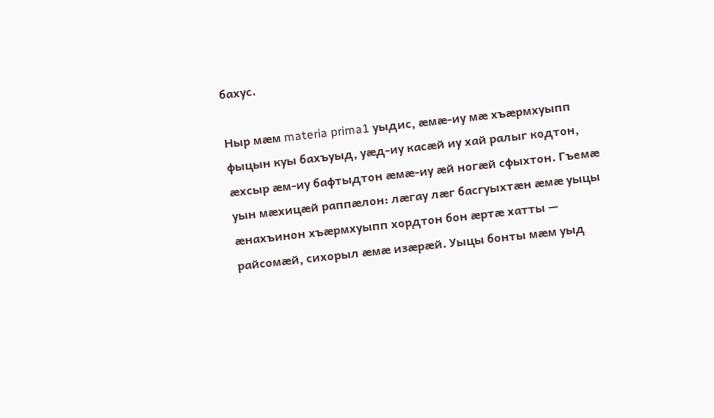бахус.

Ныр мæм materia prima1 уыдис, æмæ-иу мæ хъæрмхуыпп фыцын куы бахъуыд, уæд-иу касæй иу хай ралыг кодтон, æхсыр æм-иу бафтыдтон æмæ-иу æй ногæй сфыхтон. Гъемæ уын мæхицæй раппæлон: лæгау лæг басгуыхтæн æмæ уыцы æнахъинон хъæрмхуыпп хордтон бон æртæ хатты — райсомæй, сихорыл æмæ изæрæй. Уыцы бонты мæм уыд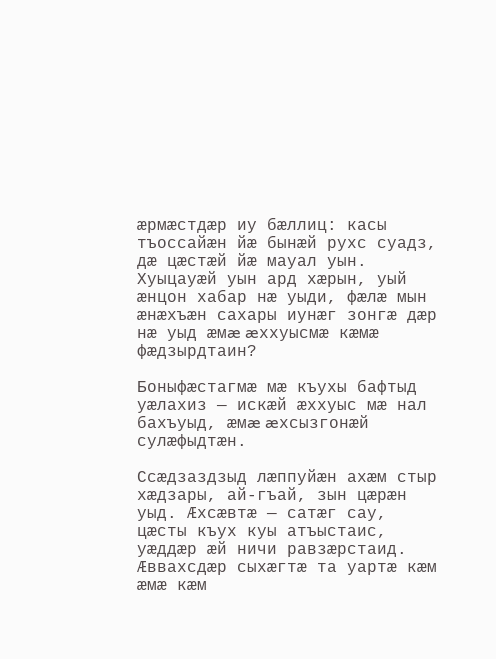æрмæстдæр иу бæллиц: касы тъоссайæн йæ бынæй рухс суадз, дæ цæстæй йæ мауал уын. Хуыцауæй уын ард хæрын, уый æнцон хабар нæ уыди, фæлæ мын æнæхъæн сахары иунæг зонгæ дæр нæ уыд æмæ æххуысмæ кæмæ фæдзырдтаин?

Боныфæстагмæ мæ къухы бафтыд уæлахиз — искæй æххуыс мæ нал бахъуыд, æмæ æхсызгонæй сулæфыдтæн.

Ссæдзаздзыд лæппуйæн ахæм стыр хæдзары, ай-гъай, зын цæрæн уыд. Æхсæвтæ — сатæг сау, цæсты къух куы атъыстаис, уæддæр æй ничи равзæрстаид. Æввахсдæр сыхæгтæ та уартæ кæм æмæ кæм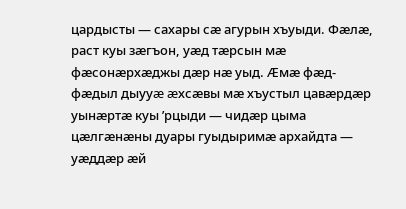цардысты — сахары сæ агурын хъуыди. Фæлæ, раст куы зæгъон, уæд тæрсын мæ фæсонæрхæджы дæр нæ уыд. Æмæ фæд-фæдыл дыууæ æхсæвы мæ хъустыл цавæрдæр уынæртæ куы ’рцыди — чидæр цыма цæлгæнæны дуары гуыдыримæ архайдта — уæддæр æй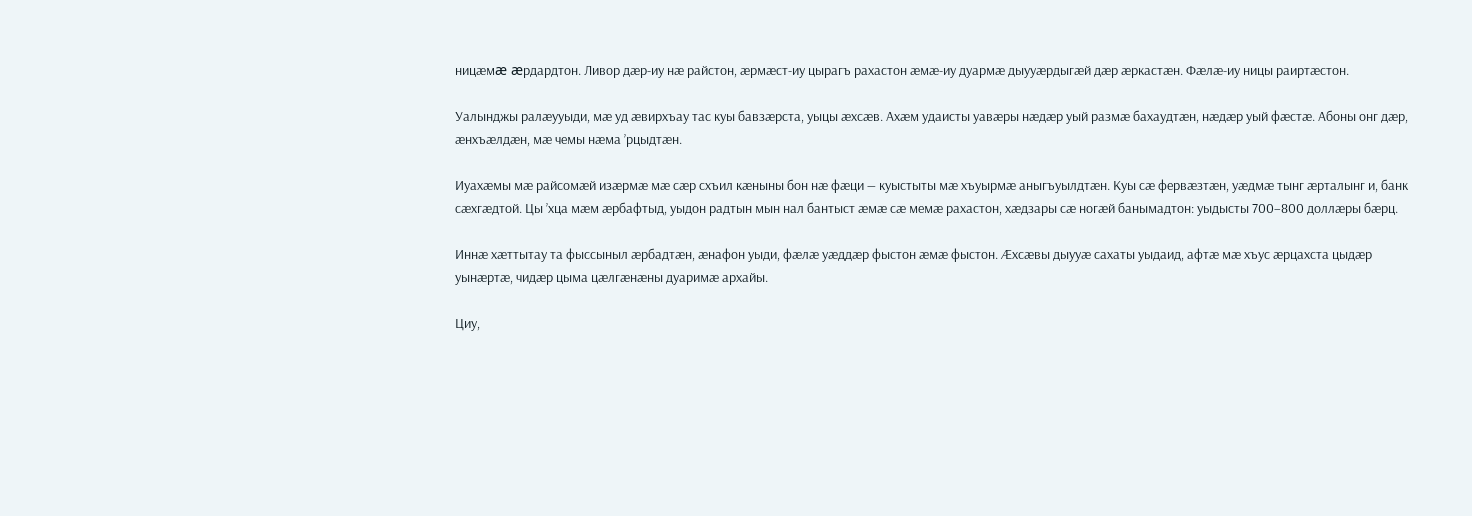ницæмæ æрдардтон. Ливор дæр-иу нæ райстон, æрмæст-иу цырагъ рахастон æмæ-иу дуармæ дыууæрдыгæй дæр æркастæн. Фæлæ-иу ницы раиртæстон.

Уалынджы ралæууыди, мæ уд æвирхъау тас куы бавзæрста, уыцы æхсæв. Ахæм удаисты уавæры нæдæр уый размæ бахаудтæн, нæдæр уый фæстæ. Абоны онг дæр, æнхъæлдæн, мæ чемы нæма ’рцыдтæн.

Иуахæмы мæ райсомæй изæрмæ мæ сæр схъил кæныны бон нæ фæци — куыстыты мæ хъуырмæ аныгъуылдтæн. Куы сæ фервæзтæн, уæдмæ тынг æрталынг и, банк сæхгæдтой. Цы ’хца мæм æрбафтыд, уыдон радтын мын нал бантыст æмæ сæ мемæ рахастон, хæдзары сæ ногæй банымадтон: уыдысты 700–800 доллæры бæрц.

Иннæ хæттытау та фыссыныл æрбадтæн, æнафон уыди, фæлæ уæддæр фыстон æмæ фыстон. Æхсæвы дыууæ сахаты уыдаид, афтæ мæ хъус æрцахста цыдæр уынæртæ, чидæр цыма цæлгæнæны дуаримæ архайы.

Циу,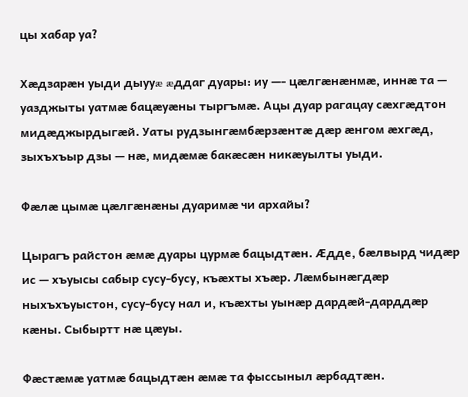цы хабар уа?

Хæдзарæн уыди дыууæ æддаг дуары: иу —- цæлгæнæнмæ, иннæ та — уазджыты уатмæ бацæуæны тыргъмæ. Ацы дуар рагацау сæхгæдтон мидæджырдыгæй. Уаты рудзынгæмбæрзæнтæ дæр æнгом æхгæд, зыхъхъыр дзы — нæ, мидæмæ бакæсæн никæуылты уыди.

Фæлæ цымæ цæлгæнæны дуаримæ чи архайы?

Цырагъ райстон æмæ дуары цурмæ бацыдтæн. Æдде, бæлвырд чидæр ис — хъуысы сабыр сусу-бусу, къæхты хъæр. Лæмбынæгдæр ныхъхъуыстон, сусу-бусу нал и, къæхты уынæр дардæй-дарддæр кæны. Сыбыртт нæ цæуы.

Фæстæмæ уатмæ бацыдтæн æмæ та фыссыныл æрбадтæн.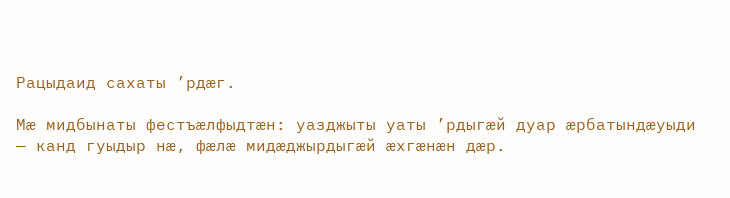Рацыдаид сахаты ’рдæг.

Мæ мидбынаты фестъæлфыдтæн: уазджыты уаты ’рдыгæй дуар æрбатындæуыди — канд гуыдыр нæ, фæлæ мидæджырдыгæй æхгæнæн дæр.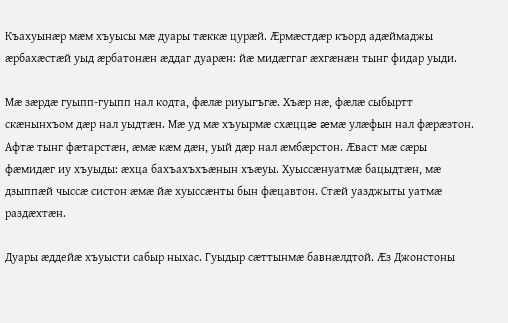Къахуынæр мæм хъуысы мæ дуары тæккæ цурæй. Æрмæстдæр къорд адæймаджы æрбахæстæй уыд æрбатонæн æддаг дуарæн: йæ мидæггаг æхгæнæн тынг фидар уыди.

Мæ зæрдæ гуыпп-гуыпп нал кодта, фæлæ риуыгъгæ. Хъæр нæ, фæлæ сыбыртт скæнынхъом дæр нал уыдтæн. Мæ уд мæ хъуырмæ схæццæ æмæ улæфын нал фæрæзтон. Афтæ тынг фæтарстæн, æмæ кæм дæн, уый дæр нал æмбæрстон. Æваст мæ сæры фæмидæг иу хъуыды: æхца бахъахъхъæнын хъæуы. Хуыссæнуатмæ бацыдтæн, мæ дзыппæй чыссæ систон æмæ йæ хуыссæнты бын фæцавтон. Стæй уазджыты уатмæ раздæхтæн.

Дуары æддейæ хъуысти сабыр ныхас. Гуыдыр сæттынмæ бавнæлдтой. Æз Джонстоны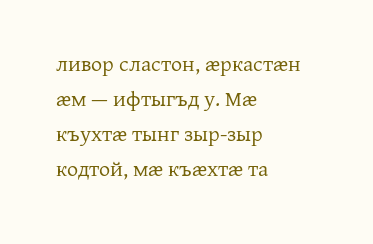ливор сластон, æркастæн æм — ифтыгъд у. Мæ къухтæ тынг зыр-зыр кодтой, мæ къæхтæ та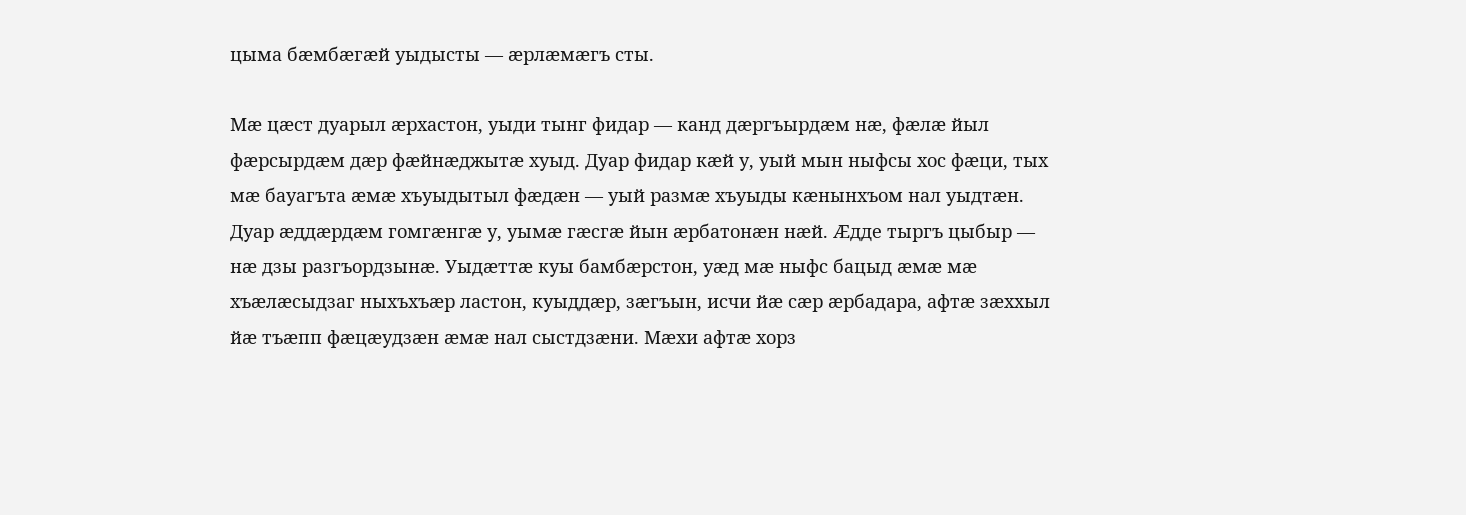цыма бæмбæгæй уыдысты — æрлæмæгъ сты.

Мæ цæст дуарыл æрхастон, уыди тынг фидар — канд дæргъырдæм нæ, фæлæ йыл фæрсырдæм дæр фæйнæджытæ хуыд. Дуар фидар кæй у, уый мын ныфсы хос фæци, тых мæ бауагъта æмæ хъуыдытыл фæдæн — уый размæ хъуыды кæнынхъом нал уыдтæн. Дуар æддæрдæм гомгæнгæ у, уымæ гæсгæ йын æрбатонæн нæй. Æдде тыргъ цыбыр — нæ дзы разгъордзынæ. Уыдæттæ куы бамбæрстон, уæд мæ ныфс бацыд æмæ мæ хъæлæсыдзаг ныхъхъæр ластон, куыддæр, зæгъын, исчи йæ сæр æрбадара, афтæ зæххыл йæ тъæпп фæцæудзæн æмæ нал сыстдзæни. Мæхи афтæ хорз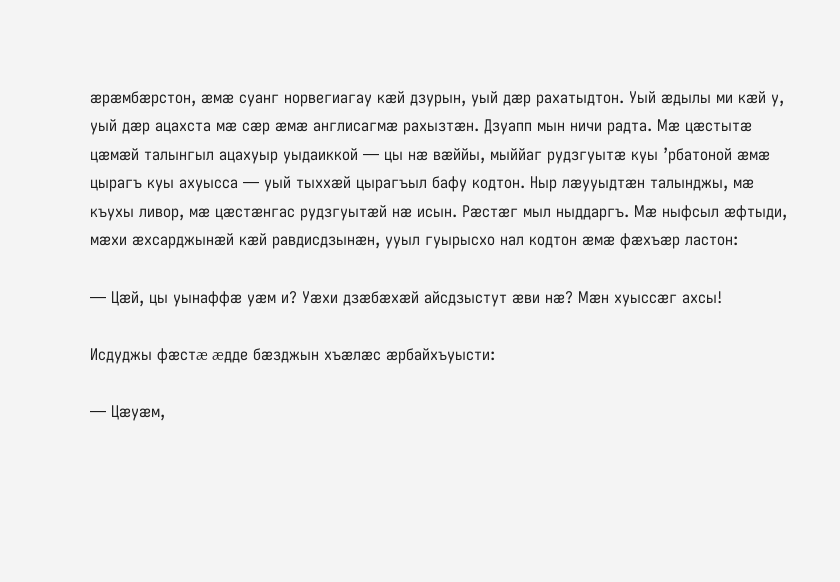æрæмбæрстон, æмæ суанг норвегиагау кæй дзурын, уый дæр рахатыдтон. Уый æдылы ми кæй у, уый дæр ацахста мæ сæр æмæ англисагмæ рахызтæн. Дзуапп мын ничи радта. Мæ цæстытæ цæмæй талынгыл ацахуыр уыдаиккой — цы нæ вæййы, мыййаг рудзгуытæ куы ’рбатоной æмæ цырагъ куы ахуысса — уый тыххæй цырагъыл бафу кодтон. Ныр лæууыдтæн талынджы, мæ къухы ливор, мæ цæстæнгас рудзгуытæй нæ исын. Рæстæг мыл ныддаргъ. Мæ ныфсыл æфтыди, мæхи æхсарджынæй кæй равдисдзынæн, ууыл гуырысхо нал кодтон æмæ фæхъæр ластон:

— Цæй, цы уынаффæ уæм и? Уæхи дзæбæхæй айсдзыстут æви нæ? Мæн хуыссæг ахсы!

Исдуджы фæстæ æдде бæзджын хъæлæс æрбайхъуысти:

— Цæуæм,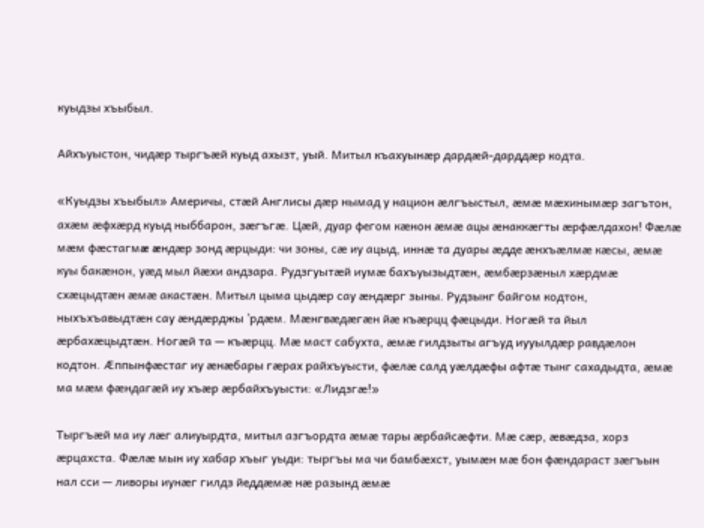куыдзы хъыбыл.

Айхъуыстон, чидæр тыргъæй куыд ахызт, уый. Митыл къахуынæр дардæй-дарддæр кодта.

«Куыдзы хъыбыл» Америчы, стæй Англисы дæр нымад у национ æлгъыстыл, æмæ мæхинымæр загътон, ахæм æфхæрд куыд ныббарон, зæгъгæ. Цæй, дуар фегом кæнон æмæ ацы æнаккæгты æрфæлдахон! Фæлæ мæм фæстагмæ æндæр зонд æрцыди: чи зоны, сæ иу ацыд, иннæ та дуары æдде æнхъæлмæ кæсы, æмæ куы бакæнон, уæд мыл йæхи андзара. Рудзгуытæй иумæ бахъуызыдтæн, æмбæрзæныл хæрдмæ схæцыдтæн æмæ акастæн. Митыл цыма цыдæр сау æндæрг зыны. Рудзынг байгом кодтон, ныхъхъавыдтæн сау æндæрджы ’рдæм. Мæнгвæдæгæн йæ къæрцц фæцыди. Ногæй та йыл æрбахæцыдтæн. Ногæй та — къæрцц. Мæ маст сабухта, æмæ гилдзыты агъуд иууылдæр равдæлон кодтон. Æппынфæстаг иу æнæбары гæрах райхъуысти, фæлæ салд уæлдæфы афтæ тынг сахадыдта, æмæ ма мæм фæндагæй иу хъæр æрбайхъуысти: «Лидзгæ!»

Тыргъæй ма иу лæг алиуырдта, митыл азгъордта æмæ тары æрбайсæфти. Мæ сæр, æвæдза, хорз æрцахста. Фæлæ мын иу хабар хъыг уыди: тыргъы ма чи бамбæхст, уымæн мæ бон фæндараст зæгъын нал сси — ливоры иунæг гилдз йеддæмæ нæ разынд æмæ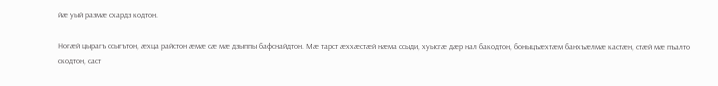йæ уый размæ схардз кодтон.

Ногæй цырагъ ссыгътон, æхца райстон æмæ сæ мæ дзыппы бафснайдтон. Мæ тарст æххæстæй нæма ссыди, хуысгæ дæр нал бакодтон, боныцъæхтæм банхъæлмæ кастæн, стæй мæ пъалто скодтон, саст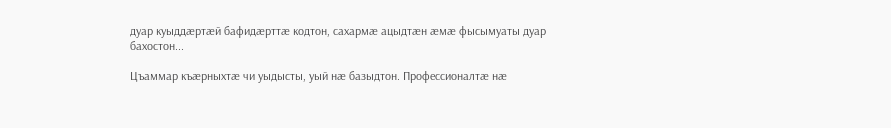дуар куыддæртæй бафидæрттæ кодтон, сахармæ ацыдтæн æмæ фысымуаты дуар бахостон...

Цъаммар къæрныхтæ чи уыдысты, уый нæ базыдтон. Профессионалтæ нæ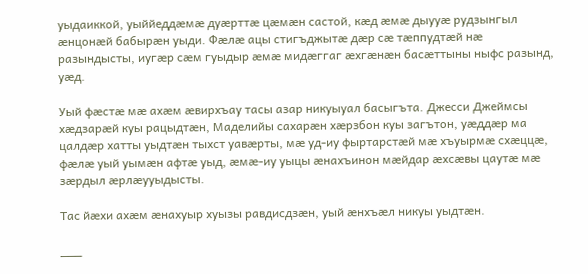уыдаиккой, уыййеддæмæ дуæрттæ цæмæн састой, кæд æмæ дыууæ рудзынгыл æнцонæй бабырæн уыди. Фæлæ ацы стигъджытæ дæр сæ тæппудтæй нæ разындысты, иугæр сæм гуыдыр æмæ мидæггаг æхгæнæн басæттыны ныфс разынд, уæд.

Уый фæстæ мæ ахæм æвирхъау тасы азар никуыуал басыгъта. Джесси Джеймсы хæдзарæй куы рацыдтæн, Маделийы сахарæн хæрзбон куы загътон, уæддæр ма цалдæр хатты уыдтæн тыхст уавæрты, мæ уд-иу фыртарстæй мæ хъуырмæ схæццæ, фæлæ уый уымæн афтæ уыд, æмæ-иу уыцы æнахъинон мæйдар æхсæвы цаутæ мæ зæрдыл æрлæууыдысты.

Тас йæхи ахæм æнахуыр хуызы равдисдзæн, уый æнхъæл никуы уыдтæн.

___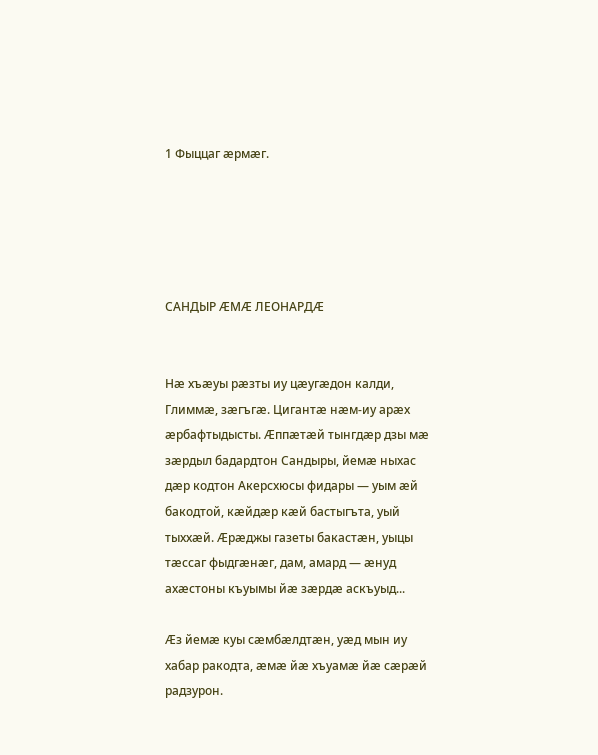1 Фыццаг æрмæг.





САНДЫР ÆМÆ ЛЕОНАРДÆ


Нæ хъæуы рæзты иу цæугæдон калди, Глиммæ, зæгъгæ. Цигантæ нæм-иу арæх æрбафтыдысты. Æппæтæй тынгдæр дзы мæ зæрдыл бадардтон Сандыры, йемæ ныхас дæр кодтон Акерсхюсы фидары — уым æй бакодтой, кæйдæр кæй бастыгъта, уый тыххæй. Æрæджы газеты бакастæн, уыцы тæссаг фыдгæнæг, дам, амард — æнуд ахæстоны къуымы йæ зæрдæ аскъуыд...

Æз йемæ куы сæмбæлдтæн, уæд мын иу хабар ракодта, æмæ йæ хъуамæ йæ сæрæй радзурон.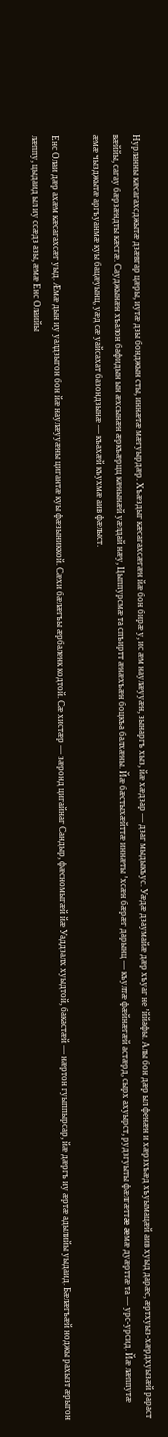Нурланны кæсагахсджытæ дзæвгар цæры, иутæ дзы бонджын сты, иннæтæ мæгуырдæр. Хъæздыг кæсагахсæгæн йæ бон бирæ у, ис æм наулæууæн, зынаргъ хыз, йæ хæдзар — дзаг мыдыкъус. Уæдæ дзаумайæ дæр хъуаг не ’ййафы. Алы бон дæр ыл фенæн и хæрзхъæд хъуымацæй аив хуыд дарæс, æртхуыз-хæрдхуызæй рараст вæййы, сагау бæрзæндты кæсгæ. Сауджынæн хъалон бафидын ын æхсынæн æркъæрцц кæнынæй уæлдай нæу, Цыппурсмæ та спъиртт æнæхъæн боцкъа балхæны. Йæ бæстыхæйттæ иннæты ’хсæн бæрæг дарынц — къултæ фæйнæгæй астæрд, сырх ахуырст, рудзгуыты фæлгæттæ æмæ дуæрттæ та — урс-урсид. Йæ лæппутæ æмæ чызджытæ аргъуанмæ куы бацæуынц, уæд сæ уайсахат базондзынæ — къахæй къухмæ аив фæлыст.

Енс Олаи дæр ахæм кæсагахсæг уыд. Æмæ дын иу уалдзыгон бон йæ наулæууæны цигантæ куы фæзыниккой. Сæхи бæлæгъы æрбаленк кодтой. Сæ хистæр — зæронд цигайнаг Сандыр, фæсномыгæй йæ Уаддзалх хуыдтой, бакастæй — нæртон гуыппырсар, йæ дæргъ иу æртæ адылийы уыдаид. Бæлæгъæй ноджы рахызт æрыгон лæппу, цыдаид ыл иу ссæдз азы, æмæ Енс Олаийы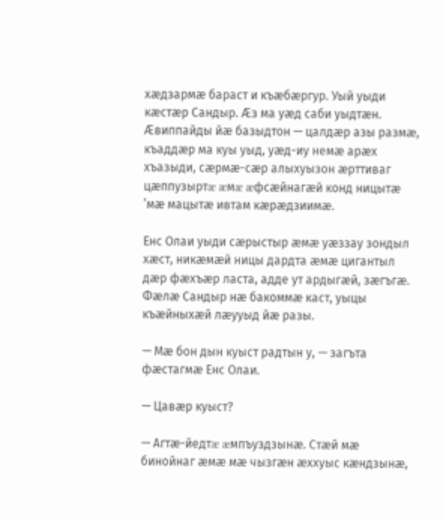хæдзармæ бараст и къæбæргур. Уый уыди кæстæр Сандыр. Æз ма уæд саби уыдтæн. Æвиппайды йæ базыдтон — цалдæр азы размæ, къаддæр ма куы уыд, уæд-иу немæ арæх хъазыди, сæрмæ-сæр алыхуызон æрттиваг цæппузыртæ æмæ æфсæйнагæй конд ницытæ ’мæ мацытæ ивтам кæрæдзиимæ.

Енс Олаи уыди сæрыстыр æмæ уæззау зондыл хæст, никæмæй ницы дардта æмæ цигантыл дæр фæхъæр ласта, адде ут ардыгæй, зæгъгæ. Фæлæ Сандыр нæ бакоммæ каст, уыцы къæйныхæй лæууыд йæ разы.

— Мæ бон дын куыст радтын у, — загъта фæстагмæ Енс Олаи.

— Цавæр куыст?

— Агтæ-йедтæ æмпъуздзынæ. Стæй мæ бинойнаг æмæ мæ чызгæн æххуыс кæндзынæ,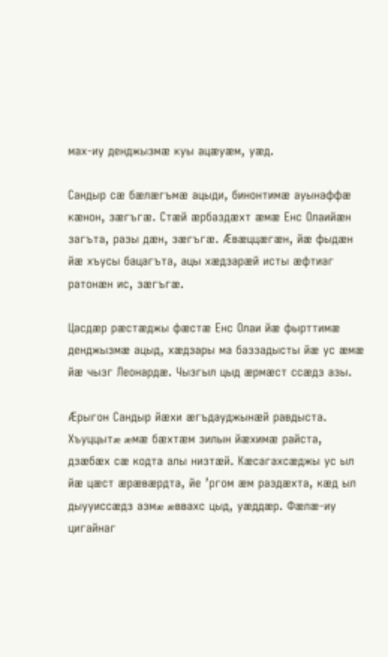мах-иу денджызмæ куы ацæуæм, уæд.

Сандыр сæ бæлæгъмæ ацыди, бинонтимæ ауынаффæ кæнон, зæгъгæ. Стæй æрбаздæхт æмæ Енс Олаийæн загъта, разы дæн, зæгъгæ. Æвæццæгæн, йæ фыдæн йæ хъусы бацагъта, ацы хæдзарæй исты æфтиаг ратонæн ис, зæгъгæ.

Цасдæр рæстæджы фæстæ Енс Олаи йæ фырттимæ денджызмæ ацыд, хæдзары ма баззадысты йæ ус æмæ йæ чызг Леонардæ. Чызгыл цыд æрмæст ссæдз азы.

Æрыгон Сандыр йæхи æгъдауджынæй равдыста. Хъуццытæ æмæ бæхтæм зилын йæхимæ райста, дзæбæх сæ кодта алы низтæй. Кæсагахсæджы ус ыл йæ цæст æрæвæрдта, йе ’ргом æм раздæхта, кæд ыл дыууиссæдз азмæ æввахс цыд, уæддæр. Фæлæ-иу цигайнаг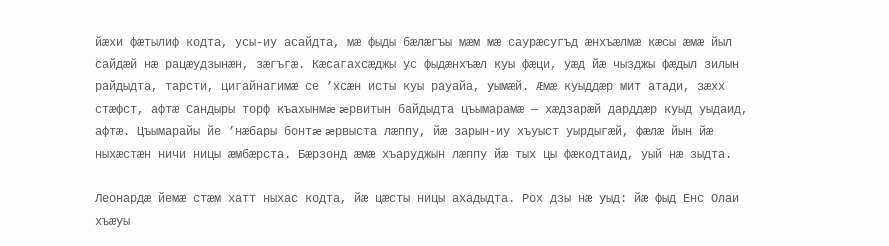йæхи фæтылиф кодта, усы-иу асайдта, мæ фыды бæлæгъы мæм мæ саурæсугъд æнхъæлмæ кæсы æмæ йыл сайдæй нæ рацæудзынæн, зæгъгæ. Кæсагахсæджы ус фыдæнхъæл куы фæци, уæд йæ чызджы фæдыл зилын райдыдта, тарсти, цигайнагимæ се ’хсæн исты куы рауайа, уымæй. Æмæ куыддæр мит атади, зæхх стæфст, афтæ Сандыры торф къахынмæ æрвитын байдыдта цъымарамæ — хæдзарæй дарддæр куыд уыдаид, афтæ. Цъымарайы йе ’нæбары бонтæ æрвыста лæппу, йæ зарын-иу хъуыст уырдыгæй, фæлæ йын йæ ныхæстæн ничи ницы æмбæрста. Бæрзонд æмæ хъаруджын лæппу йæ тых цы фæкодтаид, уый нæ зыдта.

Леонардæ йемæ стæм хатт ныхас кодта, йæ цæсты ницы ахадыдта. Рох дзы нæ уыд: йæ фыд Енс Олаи хъæуы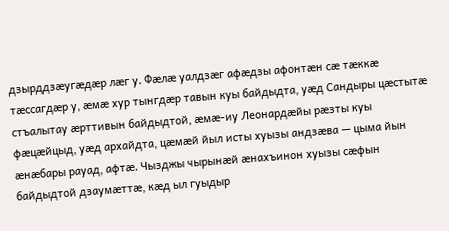дзырддзæугæдæр лæг у. Фæлæ уалдзæг афæдзы афонтæн сæ тæккæ тæссагдæр у, æмæ хур тынгдæр тавын куы байдыдта, уæд Сандыры цæстытæ стъалытау æрттивын байдыдтой, æмæ-иу Леонардæйы рæзты куы фæцæйцыд, уæд архайдта, цæмæй йыл исты хуызы андзæва — цыма йын æнæбары рауад, афтæ. Чызджы чырынæй æнахъинон хуызы сæфын байдыдтой дзаумæттæ, кæд ыл гуыдыр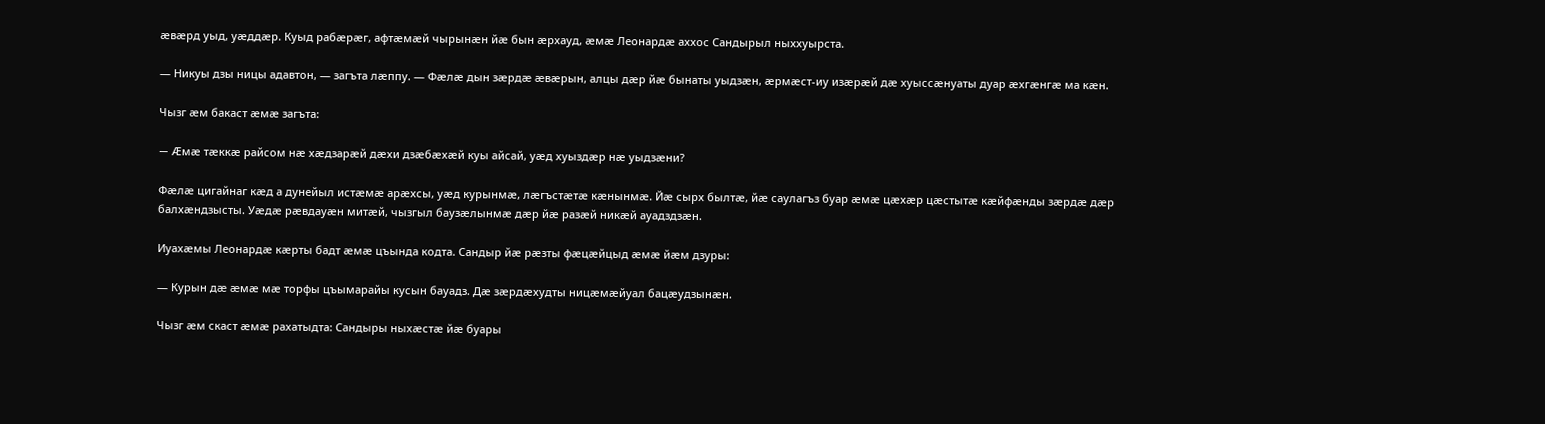æвæрд уыд, уæддæр. Куыд рабæрæг, афтæмæй чырынæн йæ бын æрхауд, æмæ Леонардæ аххос Сандырыл ныххуырста.

— Никуы дзы ницы адавтон, — загъта лæппу. — Фæлæ дын зæрдæ æвæрын, алцы дæр йæ бынаты уыдзæн, æрмæст-иу изæрæй дæ хуыссæнуаты дуар æхгæнгæ ма кæн.

Чызг æм бакаст æмæ загъта:

— Æмæ тæккæ райсом нæ хæдзарæй дæхи дзæбæхæй куы айсай, уæд хуыздæр нæ уыдзæни?

Фæлæ цигайнаг кæд а дунейыл истæмæ арæхсы, уæд курынмæ, лæгъстæтæ кæнынмæ. Йæ сырх былтæ, йæ саулагъз буар æмæ цæхæр цæстытæ кæйфæнды зæрдæ дæр балхæндзысты. Уæдæ рæвдауæн митæй, чызгыл баузæлынмæ дæр йæ разæй никæй ауадздзæн.

Иуахæмы Леонардæ кæрты бадт æмæ цъында кодта. Сандыр йæ рæзты фæцæйцыд æмæ йæм дзуры:

— Курын дæ æмæ мæ торфы цъымарайы кусын бауадз. Дæ зæрдæхудты ницæмæйуал бацæудзынæн.

Чызг æм скаст æмæ рахатыдта: Сандыры ныхæстæ йæ буары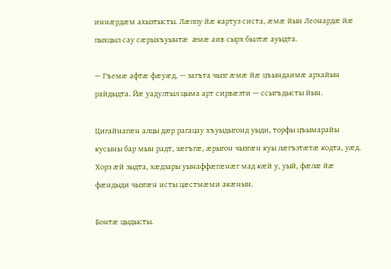иннæрдæм ахызтысты. Лæппу йæ картуз систа, æмæ йын Леонардæ йæ пыхцыл сау сæрыхъуынтæ æмæ аив сырх былтæ ауыдта.

— Гъемæ афтæ фæуæд, — загъта чызг æмæ йæ цъындаимæ архайын райдыдта. Йæ уадултыл цыма арт сирвæзти — ссыгъдысты йын.

Цигайнагæн алцы дæр рагацау хъуыдыгонд уыди, торфы цъымарайы кусыны бар мын радт, зæгъгæ, æрыгон чызгæн куы лæгъзтæтæ кодта, уæд. Хорз æй зыдта, хæдзары уынаффæгæнæг мад кæй у, уый, фæлæ йæ фæндыди чызгæн исты цæстмæми акæнын.

Бонтæ цыдысты.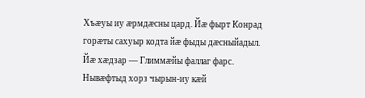Хъæуы иу æрмдæсны цард. Йæ фырт Конрад горæты сахуыр кодта йæ фыды дæсныйадыл. Йæ хæдзар — Глиммæйы фаллаг фарс. Нывæфтыд хорз чырын-иу кæй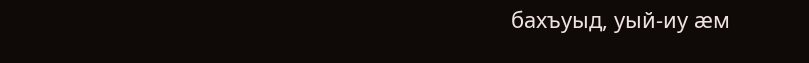бахъуыд, уый-иу æм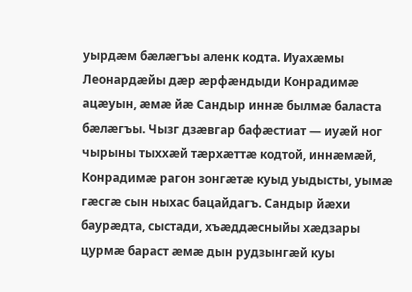уырдæм бæлæгъы аленк кодта. Иуахæмы Леонардæйы дæр æрфæндыди Конрадимæ ацæуын, æмæ йæ Сандыр иннæ былмæ баласта бæлæгъы. Чызг дзæвгар бафæстиат — иуæй ног чырыны тыххæй тæрхæттæ кодтой, иннæмæй, Конрадимæ рагон зонгæтæ куыд уыдысты, уымæ гæсгæ сын ныхас бацайдагъ. Сандыр йæхи баурæдта, сыстади, хъæддæсныйы хæдзары цурмæ бараст æмæ дын рудзынгæй куы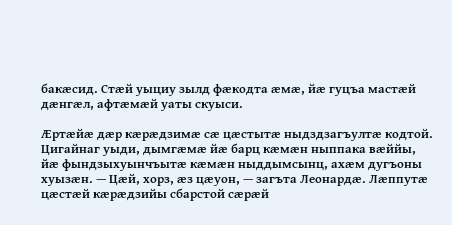бакæсид. Стæй уыциу зылд фæкодта æмæ, йæ гуцъа мастæй дæнгæл, афтæмæй уаты скуыси.

Æртæйæ дæр кæрæдзимæ сæ цæстытæ ныдздзагъултæ кодтой. Цигайнаг уыди, дымгæмæ йæ барц кæмæн ныппака вæййы, йæ фындзыхуынчъытæ кæмæн ныддымсынц, ахæм дугъоны хуызæн. — Цæй, хорз, æз цæуон, — загъта Леонардæ. Лæппутæ цæстæй кæрæдзийы сбарстой сæрæй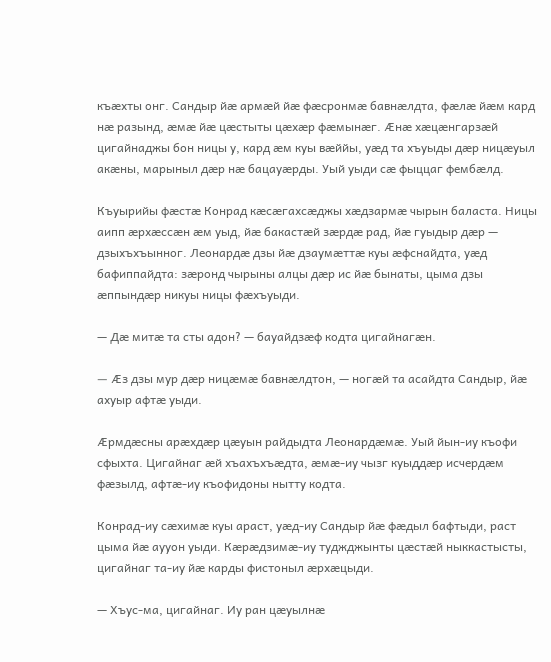къæхты онг. Сандыр йæ армæй йæ фæсронмæ бавнæлдта, фæлæ йæм кард нæ разынд, æмæ йæ цæстыты цæхæр фæмынæг. Æнæ хæцæнгарзæй цигайнаджы бон ницы у, кард æм куы вæййы, уæд та хъуыды дæр ницæуыл акæны, марыныл дæр нæ бацауæрды. Уый уыди сæ фыццаг фембæлд.

Къуырийы фæстæ Конрад кæсæгахсæджы хæдзармæ чырын баласта. Ницы аипп æрхæссæн æм уыд, йæ бакастæй зæрдæ рад, йæ гуыдыр дæр — дзыхъхъынног. Леонардæ дзы йæ дзаумæттæ куы æфснайдта, уæд бафиппайдта: зæронд чырыны алцы дæр ис йæ бынаты, цыма дзы æппындæр никуы ницы фæхъуыди.

— Дæ митæ та сты адон? — бауайдзæф кодта цигайнагæн.

— Æз дзы мур дæр ницæмæ бавнæлдтон, — ногæй та асайдта Сандыр, йæ ахуыр афтæ уыди.

Æрмдæсны арæхдæр цæуын райдыдта Леонардæмæ. Уый йын-иу къофи сфыхта. Цигайнаг æй хъахъхъæдта, æмæ-иу чызг куыддæр исчердæм фæзылд, афтæ-иу къофидоны нытту кодта.

Конрад-иу сæхимæ куы араст, уæд-иу Сандыр йæ фæдыл бафтыди, раст цыма йæ аууон уыди. Кæрæдзимæ-иу туджджынты цæстæй ныккастысты, цигайнаг та-иу йæ карды фистоныл æрхæцыди.

— Хъус-ма, цигайнаг. Иу ран цæуылнæ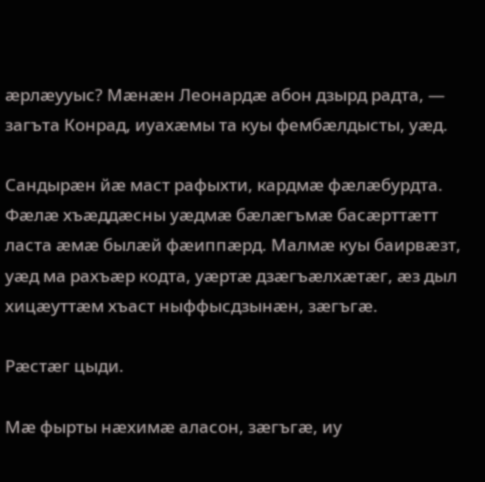æрлæууыс? Мæнæн Леонардæ абон дзырд радта, — загъта Конрад, иуахæмы та куы фембæлдысты, уæд.

Сандырæн йæ маст рафыхти, кардмæ фæлæбурдта. Фæлæ хъæддæсны уæдмæ бæлæгъмæ басæрттæтт ласта æмæ былæй фæиппæрд. Малмæ куы баирвæзт, уæд ма рахъæр кодта, уæртæ дзæгъæлхæтæг, æз дыл хицæуттæм хъаст ныффысдзынæн, зæгъгæ.

Рæстæг цыди.

Мæ фырты нæхимæ аласон, зæгъгæ, иу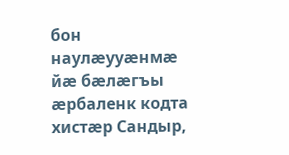бон наулæууæнмæ йæ бæлæгъы æрбаленк кодта хистæр Сандыр,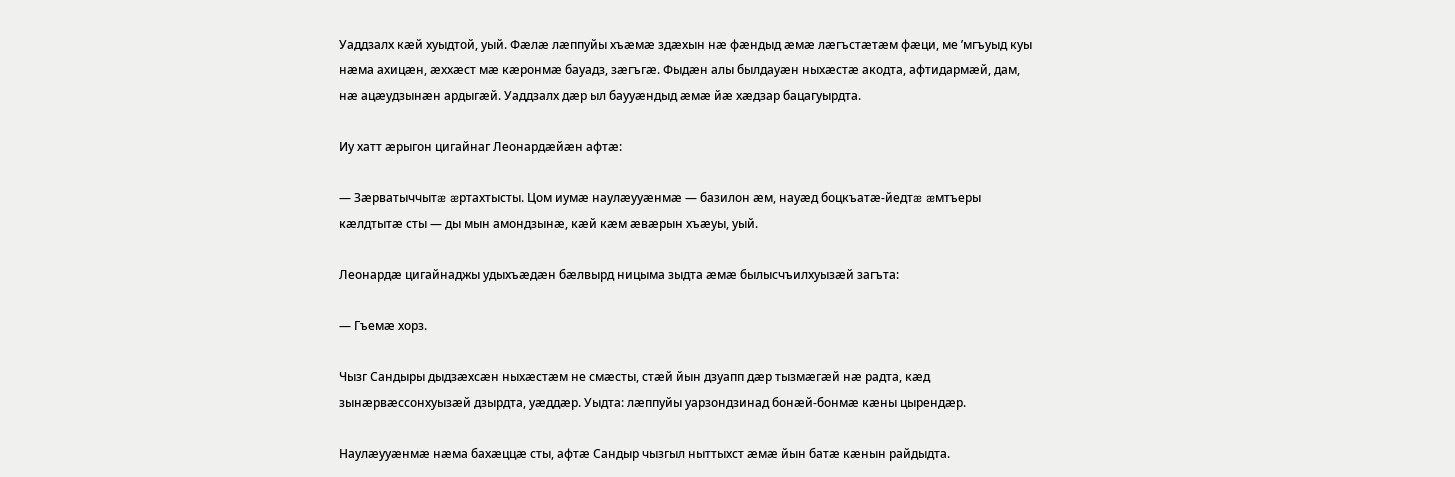Уаддзалх кæй хуыдтой, уый. Фæлæ лæппуйы хъæмæ здæхын нæ фæндыд æмæ лæгъстæтæм фæци, ме ’мгъуыд куы нæма ахицæн, æххæст мæ кæронмæ бауадз, зæгъгæ. Фыдæн алы былдауæн ныхæстæ акодта, афтидармæй, дам, нæ ацæудзынæн ардыгæй. Уаддзалх дæр ыл баууæндыд æмæ йæ хæдзар бацагуырдта.

Иу хатт æрыгон цигайнаг Леонардæйæн афтæ:

— Зæрватыччытæ æртахтысты. Цом иумæ наулæууæнмæ — базилон æм, науæд боцкъатæ-йедтæ æмтъеры кæлдтытæ сты — ды мын амондзынæ, кæй кæм æвæрын хъæуы, уый.

Леонардæ цигайнаджы удыхъæдæн бæлвырд ницыма зыдта æмæ былысчъилхуызæй загъта:

— Гъемæ хорз.

Чызг Сандыры дыдзæхсæн ныхæстæм не смæсты, стæй йын дзуапп дæр тызмæгæй нæ радта, кæд зынæрвæссонхуызæй дзырдта, уæддæр. Уыдта: лæппуйы уарзондзинад бонæй-бонмæ кæны цырендæр.

Наулæууæнмæ нæма бахæццæ сты, афтæ Сандыр чызгыл ныттыхст æмæ йын батæ кæнын райдыдта.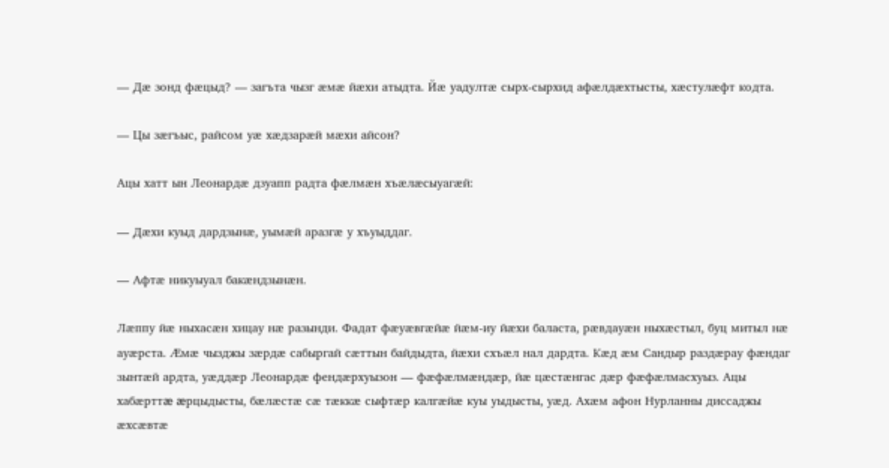— Дæ зонд фæцыд? — загъта чызг æмæ йæхи атыдта. Йæ уадултæ сырх-сырхид афæлдæхтысты, хæстулæфт кодта.

— Цы зæгъыс, райсом уæ хæдзарæй мæхи айсон?

Ацы хатт ын Леонардæ дзуапп радта фæлмæн хъæлæсыуагæй:

— Дæхи куыд дардзынæ, уымæй аразгæ у хъуыддаг.

— Афтæ никуыуал бакæндзынæн.

Лæппу йæ ныхасæн хицау нæ разынди. Фадат фæуæвгæйæ йæм-иу йæхи баласта, рæвдауæн ныхæстыл, буц митыл нæ ауæрста. Æмæ чызджы зæрдæ сабыргай сæттын байдыдта, йæхи схъæл нал дардта. Кæд æм Сандыр раздæрау фæндаг зынтæй ардта, уæддæр Леонардæ фендæрхуызон — фæфæлмæндæр, йæ цæстæнгас дæр фæфæлмасхуыз. Ацы хабæрттæ æрцыдысты, бæлæстæ сæ тæккæ сыфтæр калгæйæ куы уыдысты, уæд. Ахæм афон Нурланны диссаджы æхсæвтæ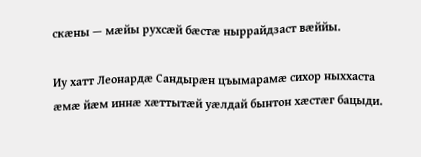скæны — мæйы рухсæй бæстæ ныррайдзаст вæййы.

Иу хатт Леонардæ Сандырæн цъымарамæ сихор ныххаста æмæ йæм иннæ хæттытæй уæлдай бынтон хæстæг бацыди.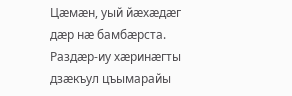Цæмæн, уый йæхæдæг дæр нæ бамбæрста. Раздæр-иу хæринæгты дзæкъул цъымарайы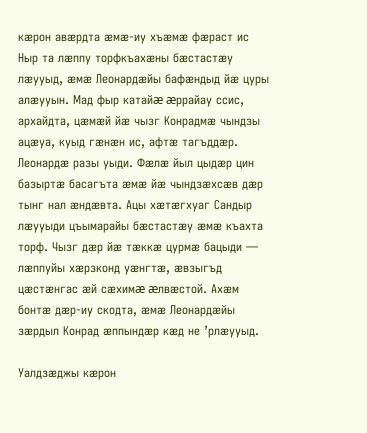кæрон авæрдта æмæ-иу хъæмæ фæраст ис Ныр та лæппу торфкъахæны бæстастæу лæууыд, æмæ Леонардæйы бафæндыд йæ цуры алæууын. Мад фыр катайæ æррайау ссис, архайдта, цæмæй йæ чызг Конрадмæ чындзы ацæуа, куыд гæнæн ис, афтæ тагъддæр. Леонардæ разы уыди. Фæлæ йыл цыдæр цин базыртæ басагъта æмæ йæ чындзæхсæв дæр тынг нал æндæвта. Ацы хæтæгхуаг Сандыр лæууыди цъымарайы бæстастæу æмæ къахта торф. Чызг дæр йæ тæккæ цурмæ бацыди — лæппуйы хæрзконд уæнгтæ, æвзыгъд цæстæнгас æй сæхимæ æлвæстой. Ахæм бонтæ дæр-иу скодта, æмæ Леонардæйы зæрдыл Конрад æппындæр кæд не ’рлæууыд.

Уалдзæджы кæрон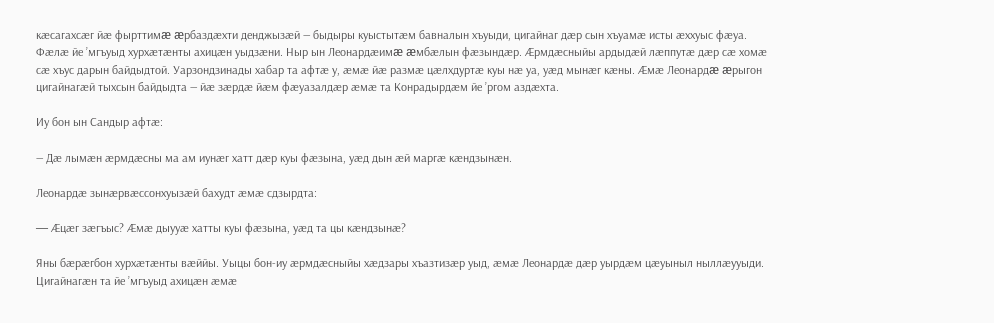кæсагахсæг йæ фырттимæ æрбаздæхти денджызæй — быдыры куыстытæм бавналын хъуыди, цигайнаг дæр сын хъуамæ исты æххуыс фæуа. Фæлæ йе ’мгъуыд хурхæтæнты ахицæн уыдзæни. Ныр ын Леонардæимæ æмбæлын фæзындæр. Æрмдæсныйы ардыдæй лæппутæ дæр сæ хомæ сæ хъус дарын байдыдтой. Уарзондзинады хабар та афтæ у, æмæ йæ размæ цæлхдуртæ куы нæ уа, уæд мынæг кæны. Æмæ Леонардæ æрыгон цигайнагæй тыхсын байдыдта — йæ зæрдæ йæм фæуазалдæр æмæ та Конрадырдæм йе ’ргом аздæхта.

Иу бон ын Сандыр афтæ:

— Дæ лымæн æрмдæсны ма ам иунæг хатт дæр куы фæзына, уæд дын æй маргæ кæндзынæн.

Леонардæ зынæрвæссонхуызæй бахудт æмæ сдзырдта:

— Æцæг зæгъыс? Æмæ дыууæ хатты куы фæзына, уæд та цы кæндзынæ?

Яны бæрæгбон хурхæтæнты вæййы. Уыцы бон-иу æрмдæсныйы хæдзары хъазтизæр уыд, æмæ Леонардæ дæр уырдæм цæуыныл ныллæууыди. Цигайнагæн та йе ’мгъуыд ахицæн æмæ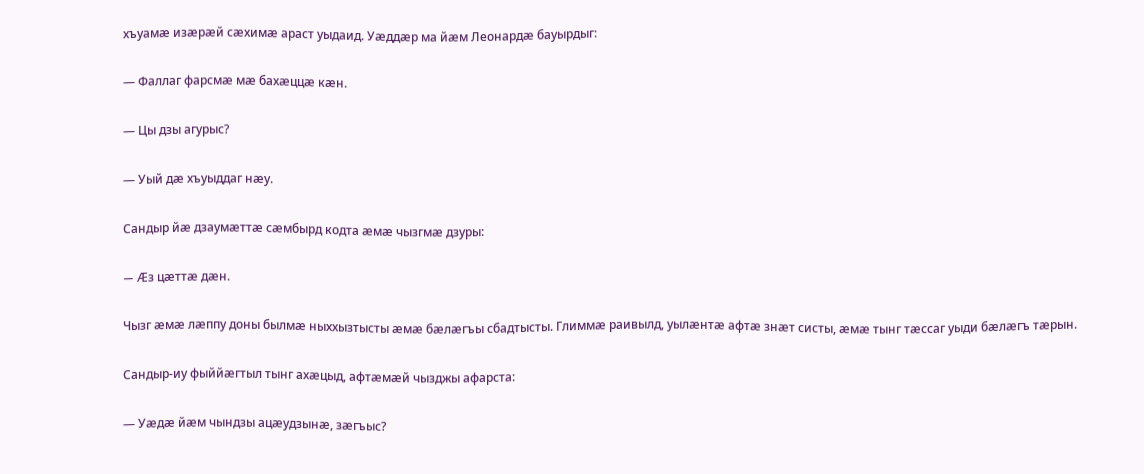хъуамæ изæрæй сæхимæ араст уыдаид. Уæддæр ма йæм Леонардæ бауырдыг:

— Фаллаг фарсмæ мæ бахæццæ кæн.

— Цы дзы агурыс?

— Уый дæ хъуыддаг нæу.

Сандыр йæ дзаумæттæ сæмбырд кодта æмæ чызгмæ дзуры:

— Æз цæттæ дæн.

Чызг æмæ лæппу доны былмæ ныххызтысты æмæ бæлæгъы сбадтысты. Глиммæ раивылд, уылæнтæ афтæ знæт систы, æмæ тынг тæссаг уыди бæлæгъ тæрын.

Сандыр-иу фыййæгтыл тынг ахæцыд, афтæмæй чызджы афарста:

— Уæдæ йæм чындзы ацæудзынæ, зæгъыс?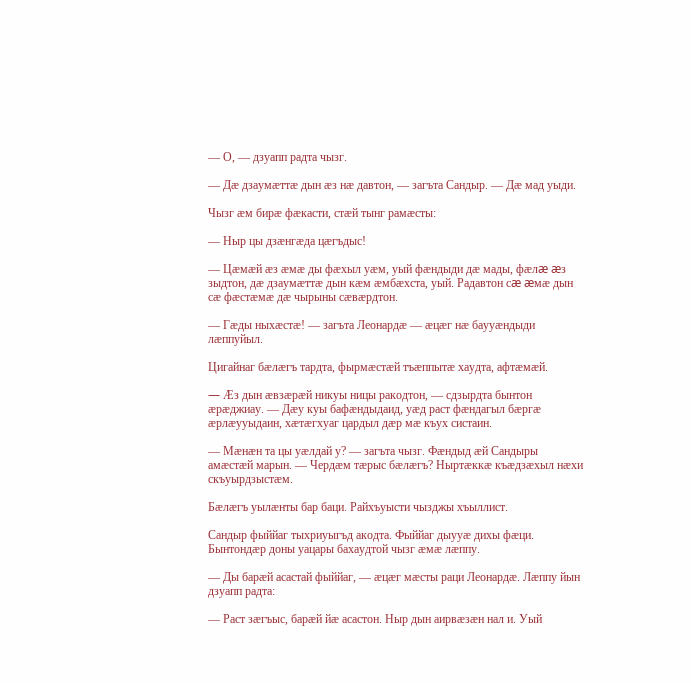— О, — дзуапп радта чызг.

— Дæ дзаумæттæ дын æз нæ давтон, — загъта Сандыр. — Дæ мад уыди.

Чызг æм бирæ фæкасти, стæй тынг рамæсты:

— Ныр цы дзæнгæда цæгъдыс!

— Цæмæй æз æмæ ды фæхыл уæм, уый фæндыди дæ мады, фæлæ æз зыдтон, дæ дзаумæттæ дын кæм æмбæхста, уый. Радавтон сæ æмæ дын сæ фæстæмæ дæ чырыны сæвæрдтон.

— Гæды ныхæстæ! — загъта Леонардæ — æцæг нæ баууæндыди лæппуйыл.

Цигайнаг бæлæгъ тардта, фырмæстæй тъæппытæ хаудта, афтæмæй.

— Æз дын æвзæрæй никуы ницы ракодтон, — сдзырдта бынтон æрæджиау. — Дæу куы бафæндыдаид, уæд раст фæндагыл бæргæ æрлæууыдаин, хæтæгхуаг цардыл дæр мæ къух систаин.

— Мæнæн та цы уæлдай у? — загъта чызг. Фæндыд æй Сандыры амæстæй марын. — Чердæм тæрыс бæлæгъ? Ныртæккæ къæдзæхыл нæхи скъуырдзыстæм.

Бæлæгъ уылæнты бар баци. Райхъуысти чызджы хъыллист.

Сандыр фыййаг тыхриуыгъд акодта. Фыййаг дыууæ дихы фæци. Бынтондæр доны уацары бахаудтой чызг æмæ лæппу.

— Ды барæй асастай фыййаг, — æцæг мæсты раци Леонардæ. Лæппу йын дзуапп радта:

— Раст зæгъыс, барæй йæ асастон. Ныр дын аирвæзæн нал и. Уый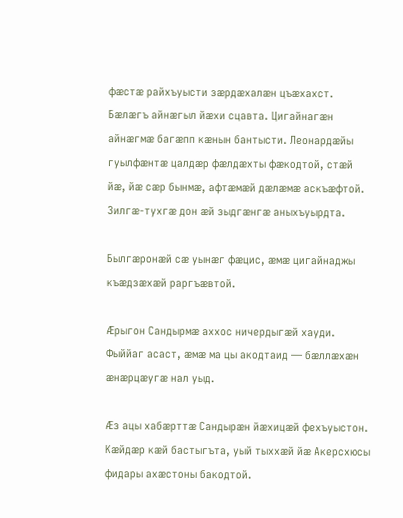фæстæ райхъуысти зæрдæхалæн цъæхахст. Бæлæгъ айнæгыл йæхи сцавта. Цигайнагæн айнæгмæ багæпп кæнын бантысти. Леонардæйы гуылфæнтæ цалдæр фæлдæхты фæкодтой, стæй йæ, йæ сæр бынмæ, афтæмæй дæлæмæ аскъæфтой. Зилгæ-тухгæ дон æй зыдгæнгæ аныхъуырдта.

Былгæронæй сæ уынæг фæцис, æмæ цигайнаджы къæдзæхæй раргъæвтой.

Æрыгон Сандырмæ аххос ничердыгæй хауди. Фыййаг асаст, æмæ ма цы акодтаид — бæллæхæн æнæрцæугæ нал уыд.

Æз ацы хабæрттæ Сандырæн йæхицæй фехъуыстон. Кæйдæр кæй бастыгъта, уый тыххæй йæ Акерсхюсы фидары ахæстоны бакодтой.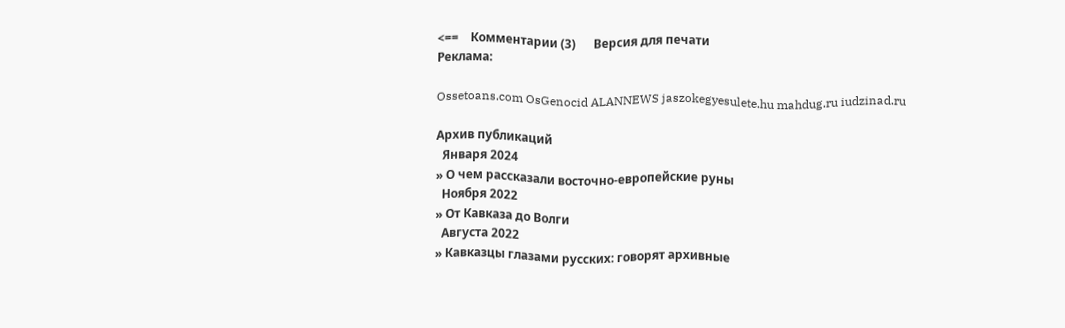<==    Комментарии (3)      Версия для печати
Реклама:

Ossetoans.com OsGenocid ALANNEWS jaszokegyesulete.hu mahdug.ru iudzinad.ru

Архив публикаций
  Января 2024
» О чем рассказали восточно-европейские руны
  Ноября 2022
» От Кавказа до Волги
  Августа 2022
» Кавказцы глазами русских: говорят архивные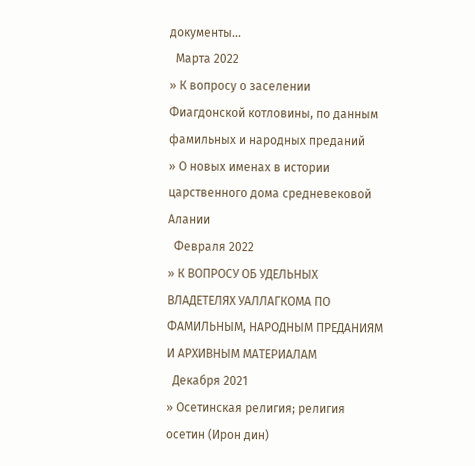документы...
  Марта 2022
» К вопросу о заселении Фиагдонской котловины, по данным фамильных и народных преданий
» О новых именах в истории царственного дома средневековой Алании
  Февраля 2022
» К ВОПРОСУ ОБ УДЕЛЬНЫХ ВЛАДЕТЕЛЯХ УАЛЛАГКОМА ПО ФАМИЛЬНЫМ, НАРОДНЫМ ПРЕДАНИЯМ И АРХИВНЫМ МАТЕРИАЛАМ
  Декабря 2021
» Осетинская религия; религия осетин (Ирон дин)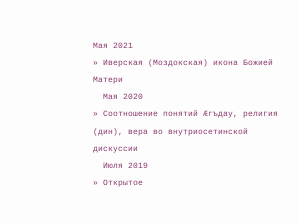Мая 2021
» Иверская (Моздокская) икона Божией Матери
  Мая 2020
» Соотношение понятий Æгъдау, религия (дин), вера во внутриосетинской дискуссии
  Июля 2019
» Открытое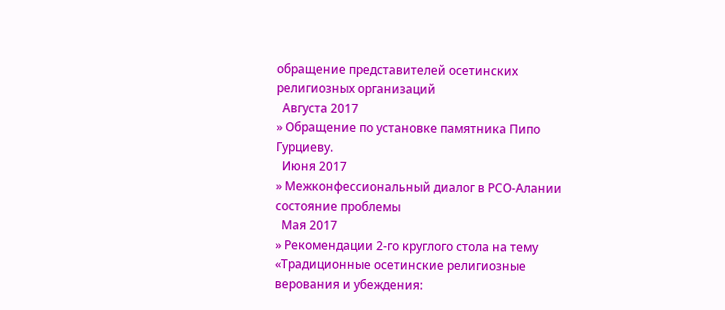обращение представителей осетинских религиозных организаций
  Августа 2017
» Обращение по установке памятника Пипо Гурциеву.
  Июня 2017
» Межконфессиональный диалог в РСО-Алании состояние проблемы
  Мая 2017
» Рекомендации 2-го круглого стола на тему «Традиционные осетинские религиозные верования и убеждения: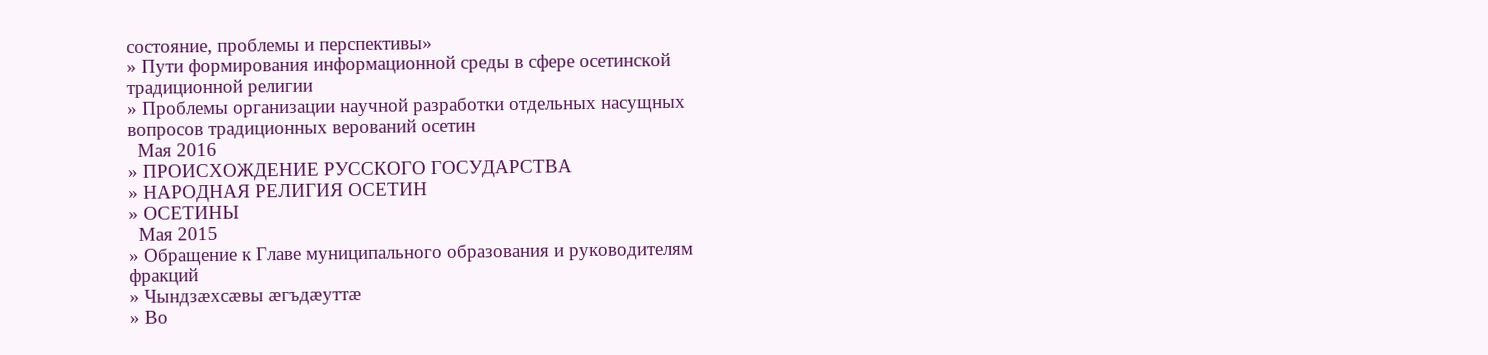состояние, проблемы и перспективы»
» Пути формирования информационной среды в сфере осетинской традиционной религии
» Проблемы организации научной разработки отдельных насущных вопросов традиционных верований осетин
  Мая 2016
» ПРОИСХОЖДЕНИЕ РУССКОГО ГОСУДАРСТВА
» НАРОДНАЯ РЕЛИГИЯ ОСЕТИН
» ОСЕТИНЫ
  Мая 2015
» Обращение к Главе муниципального образования и руководителям фракций
» Чындзӕхсӕвы ӕгъдӕуттӕ
» Во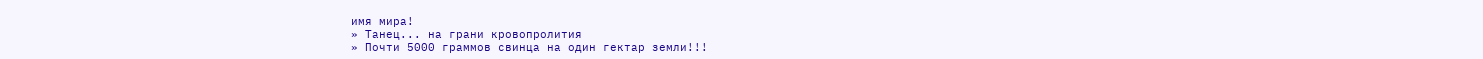имя мира!
» Танец... на грани кровопролития
» Почти 5000 граммов свинца на один гектар земли!!!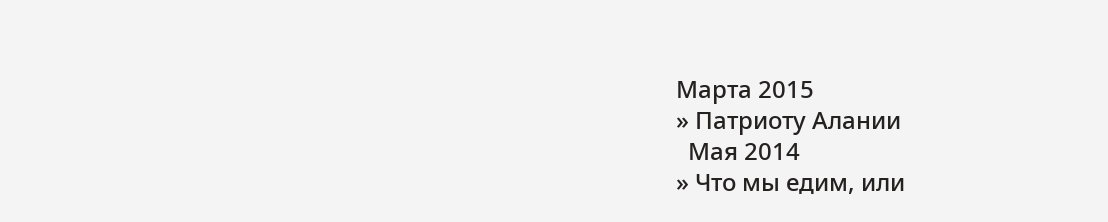Марта 2015
» Патриоту Алании
  Мая 2014
» Что мы едим, или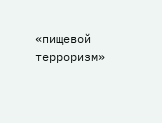«пищевой терроризм»